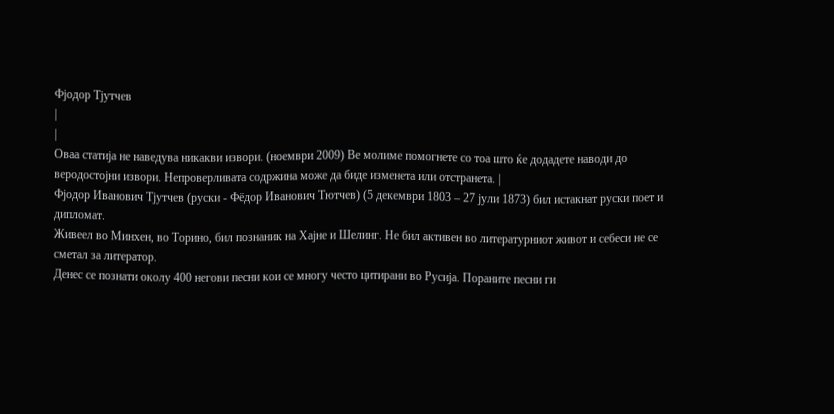Фјодор Тјутчев
|
|
Оваа статија не наведува никакви извори. (ноември 2009) Ве молиме помогнете со тоа што ќе додадете наводи до веродостојни извори. Непроверливата содржина може да биде изменета или отстранета. |
Фјодор Иванович Тjутчев (руски - Фёдор Иванович Тютчев) (5 декември 1803 – 27 јули 1873) бил истакнат руски поет и дипломат.
Живеел во Минхен, во Торино, бил познаник на Хајне и Шелинг. Не бил активен во литературниот живот и себеси не се сметал за литератор.
Денес се познати околу 400 негови песни кои се многу често цитирани во Русија. Пораните песни ги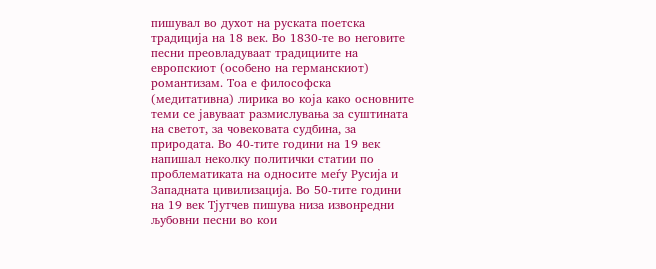пишувал во духот на руската поетска традиција на 18 век. Во 1830-те во неговите песни преовладуваат традициите на европскиот (особено на германскиот) романтизам. Тоа е философска (медитативна) лирика во која како основните теми се јавуваат размислувања за суштината на светот, за човековата судбина, за природата. Во 40-тите години на 19 век напишал неколку политички статии по проблематиката на односите меѓу Русија и Западната цивилизација. Во 50-тите години на 19 век Тјутчев пишува низа извонредни љубовни песни во кои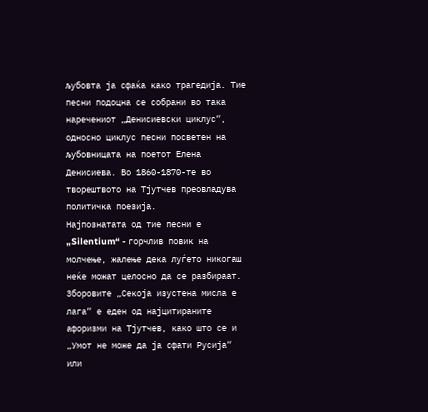љубовта ја сфаќа како трагедија. Тие песни подоцна се собрани во така наречениот „Денисиевски циклус“, односно циклус песни посветен на љубовницата на поетот Елена Денисиева. Во 1860-1870-те во творештвото на Тјутчев преовладува политичка поезија.
Најпознатата од тие песни е „Silentium“ - горчлив повик на молчење, жалење дека луѓето никогаш неќе можат целосно да се разбираат. Зборовите „Секоја изустена мисла е лага“ е еден од најцитираните афоризми на Тјутчев, како што се и „Умот не може да ја сфати Русија“ или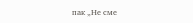пак „Не сме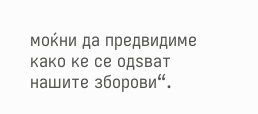моќни да предвидиме како ке се одѕват нашите зборови“.